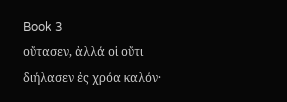Book 3
οὔτασεν, ἀλλά οἱ οὔτι διήλασεν ἐς χρόα καλόν·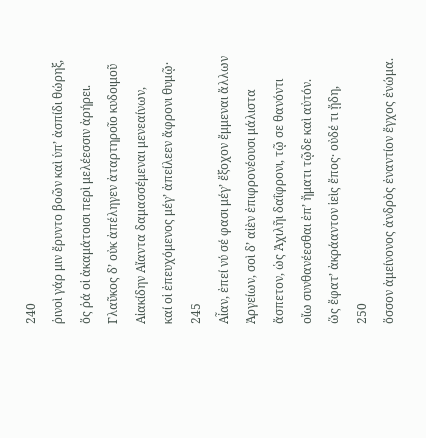240
ῥινοὶ γάρ μιν ἔρυντο βοῶν καὶ ὑπʼ ἀσπίδι θώρηξ,
ὅς ῥά οἱ ἀκαμάτοισι περὶ μελέεσσιν ἀρήρει.
Γλαῦκος δʼ οὐκ ἀπέληγεν ἀταρτηροῖο κυδοιμοῦ
Αἰακίδην Αἴαντα δαμασσέμεναι μενεαίνων,
καί οἱ ἐπευχόμενος μέγʼ ἀπείλεεν ἄφρονι θυμῷ·
245
Αἶαν, ἐπεί νύ σέ φασι μέγʼ ἔξοχον ἔμμεναι ἄλλων
Ἀργείων, σοὶ δʼ αἰὲν ἐπιφρονέουσι μάλιστα
ἄσπετον, ὡς Ἀχιλῆι δαΐφρονι, τῷ σε θανόντι
οἴω συνθανέεσθαι ἐπʼ ἤματι τῷδε καὶ αὐτόν.
ὥς ἔφατʼ ἀκράαντον ἱεὶς ἔπος· οὐδέ τι ᾔδη,
250
ὅσσον ἀμείνονος ἀνδρὸς ἐναντίον ἔγχος ἐνώμα.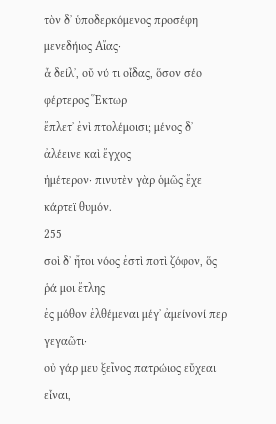τὸν δʼ ὑποδερκόμενος προσέφη μενεδήιος Αἴας·
ἆ δείλʼ, οὔ νύ τι οἶδας, ὅσον σέο φέρτερος Ἕκτωρ
ἔπλετʼ ἐνὶ πτολέμοισι; μένος δʼ ἀλέεινε καὶ ἔγχος
ἡμέτερον· πινυτὲν γὰρ ὁμῶς ἔχε κάρτεϊ θυμόν.
255
σοὶ δʼ ἤτοι νόος ἐστὶ ποτὶ ζόφον, ὅς ῥά μοι ἔτλης
ἐς μόθον ἐλθέμεναι μέγʼ ἀμείνονί περ γεγαῶτι·
οὐ γάρ μευ ξεῖνος πατρώιος εὔχεαι εἶναι,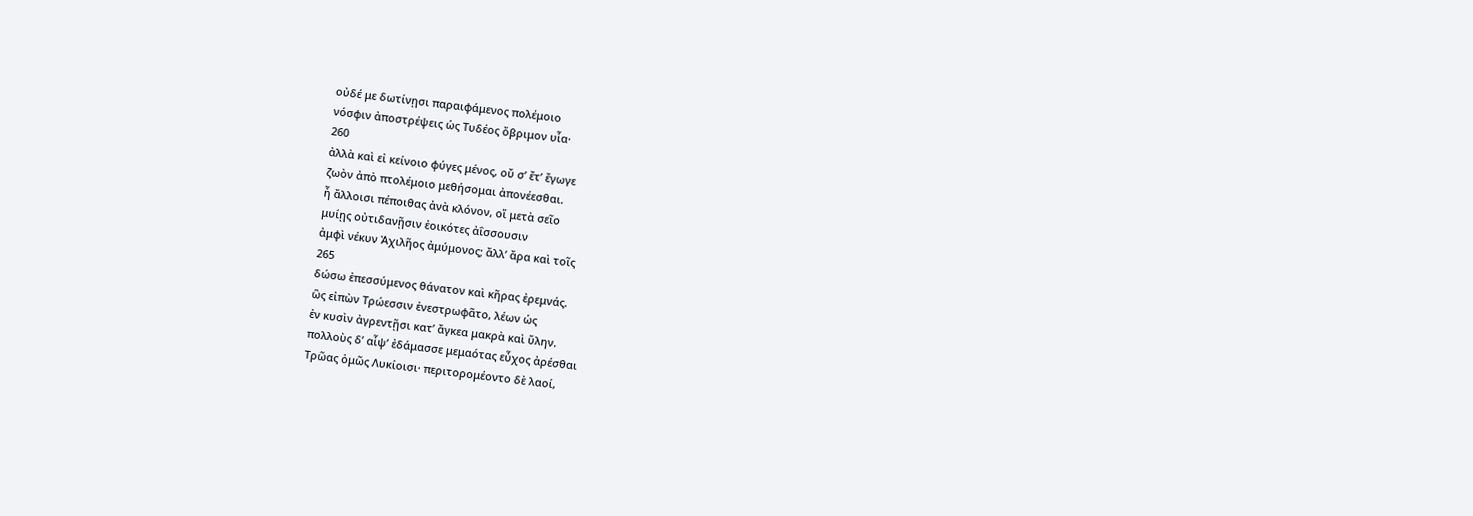οὐδέ με δωτίνῃσι παραιφάμενος πολέμοιο
νόσφιν ἀποστρέψεις ὡς Τυδέος ὄβριμον υἷα·
260
ἀλλὰ καὶ εἰ κείνοιο φύγες μένος, οὔ σʼ ἔτʼ ἔγωγε
ζωὸν ἀπὸ πτολέμοιο μεθήσομαι ἀπονέεσθαι.
ἦ ἄλλοισι πέποιθας ἀνὰ κλόνον, οἵ μετὰ σεῖο
μυίῃς οὐτιδανῇσιν ἐοικότες ἀΐσσουσιν
ἀμφὶ νέκυν Ἀχιλῆος ἀμύμονος; ἄλλʼ ἄρα καὶ τοῖς
265
δώσω ἐπεσσύμενος θάνατον καὶ κῆρας ἐρεμνάς.
ὣς εἰπὼν Τρώεσσιν ἐνεστρωφᾶτο, λέων ὡς
ἐν κυσὶν ἀγρεντῇσι κατʼ ἄγκεα μακρὰ καὶ ὕλην.
πολλοὺς δʼ αἶψʼ ἐδάμασσε μεμαότας εὖχος ἀρέσθαι
Τρῶας ὁμῶς Λυκίοισι· περιτορομέοντο δὲ λαοί,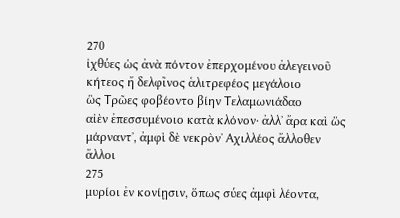270
ἰχθύες ὡς ἀνὰ πόντον ἐπερχομένου ἀλεγεινοῦ
κήτεος ἤ δελφῖνος ἁλιτρεφέος μεγάλοιο
ὣς Τρῶες φοβέοντο βίην Τελαμωνιάδαο
αἰὲν ἐπεσσυμένοιο κατὰ κλόνον· ἀλλʼ ἄρα καὶ ὥς
μάρναντʼ, ἀμφὶ δὲ νεκρὸνʼ Αχιλλέος ἄλλοθεν ἄλλοι
275
μυρίοι ἐν κονίῃσιν, ὅπως σύες ἀμφὶ λέοντα,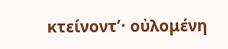κτείνοντʼ· οὐλομένη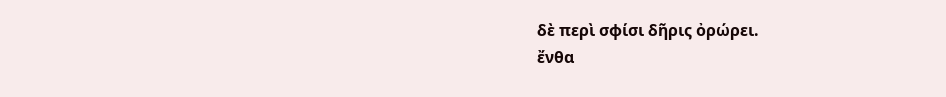δὲ περὶ σφίσι δῆρις ὀρώρει.
ἔνθα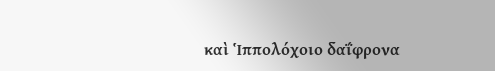καὶ Ἱππολόχοιο δαΐφρονα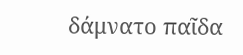δάμνατο παῖδα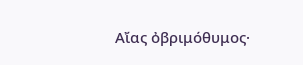Αἴας ὀβριμόθυμος·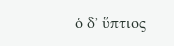ὁ δʼ ὕπτιος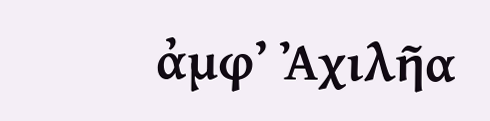ἀμφʼ Ἀχιλῆα